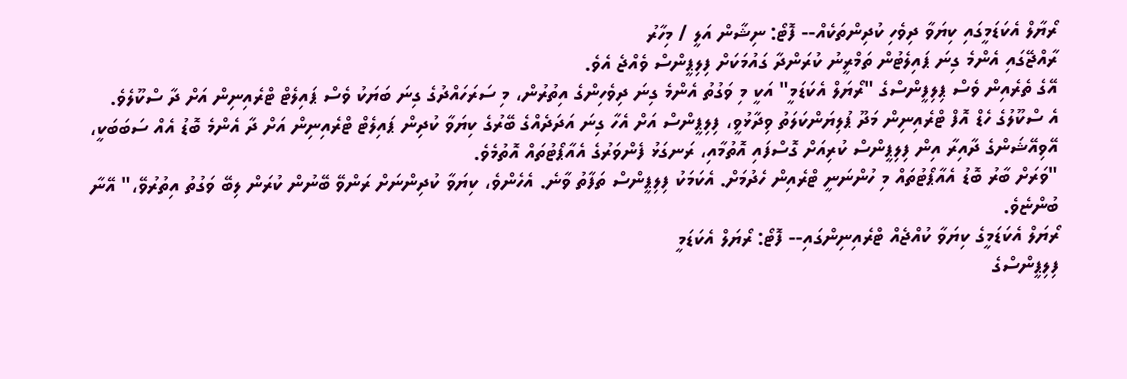ރޯޔާލް އެކަޑަމީގައި ކިޔަވާ ދިވެހި ކުދިންތަކެއް-- ފޮޓޯ: ނިޝާން އަލީ / މިހާރު
ރާއްޖޭގައި އެންމެ ގިނަ ޕައިލެޓުން ތަމްރީނު ކުރަންދާ ގައުމަކަށް ފިލިޕީންސް ވެއްޖެ އެވެ.
އޭގެ ތެރެއިން ވެސް ޕިލިފީންސްގެ "ރޯޔަލް އެކަޑަމީ" އަކީ މި ވަގުތު އެންމެ ގިނަ ދިވެހިންގެ އިތުރުން، މި ސަރަހައްދުގެ ގިނަ ބަޔަކު ވެސް ޕައިލެޓް ޓްރެއިނިން އަށް ދާ ސްކޫލެވެ.
އެ ސްކޫލުގެ ހެޑް އޮފް ޓްރެއިނިން މަދޫ ޕުލިޔަންކަލަތު ވިދާޅުވީ، ފިލިޕީންސް އަށް އެހާ ގިނަ އަދަދެއްގެ ބޭރުގެ ކިޔަވާ ކުދިން ޕައިލެޓް ޓްރެއިނިން އަށް ދާ އެންމެ ބޮޑު އެއް ސަބަބަކީ، އޭވިއޭޝަންގެ ދާއިރާ އިން ފިލިޕީންސް ކުރިއަށް ގޮސްފައި އޮތުމާއި، ރަނގަޅު ފެންވަރުގެ އެއާޕޯޓުތައް އޮތުމެވެ.
"ވަރަށް ބާރު ބޮޑު އެއާޕޯޓުތައް މި ހުންނަނީ ޓްރެއިން ހެދުމަށް. އެކަމަކު ފިލިޕީންސް ތަފާތު ވާނެ. އެހެންވެ، ކިޔަވާ ކުދިންނަށް ރަންވޭ ބޭނުން ކުރަން ލިބޭ ވަގުތު އިތުރުވޭ،" އޭނާ ބުންޏެވެ.
ރޯޔަލް އެކަޑަމީގެ ކިޔަވާ ކުއްޖެއް ޓްރެއިނިންގައި-- ފޮޓޯ: ރޯޔަލް އެކަޑަމީ
ފިލިޕީންސްގެ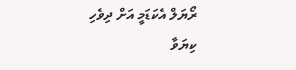ރޯޔަލް އެކަޑަމީ އަށް ދިވެހި ކިޔަވާ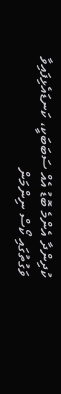ކުދިންދާ އެންމެ ބޮޑު އެއް ސަބަބަކީ، ކަނޑައެޅިފައިވާ ވަގުތުގައި ކޯސް ނިންމަން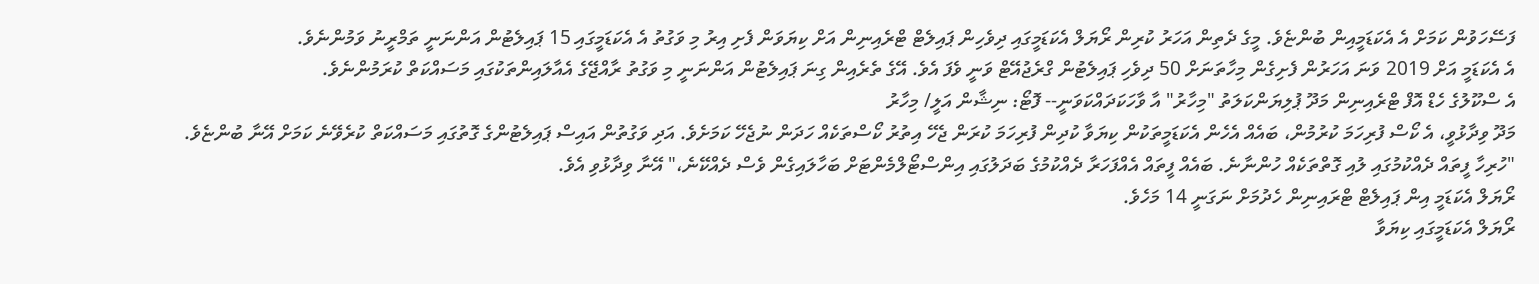ފަސޭހަވުން ކަމަށް އެ އެކަޑަމީއިން ބުންޏެވެ. މީގެ ދެތިން އަހަރު ކުރިން ރޯޔަލް އެކަޑަމީގައި ދިވެހިން ޕައިލެޓް ޓްރެއިނިން އަށް ކިޔަވަން ފެށި އިރު މި ވަގުތު އެ އެކަޑަމީގައި 15 ޕައިލެޓުން އަންނަނީ ތަމްރީނު ވަމުންނެވެ.
އެ އެކަޑަމީ އަށް 2019 ވަނަ އަހަރުން ފެށިގެން މިހާތަނަށް 50 ދިވެހި ޕައިލެޓުން ގްރެޖުއޭޓް ވަނީ ވެފަ އެވެ. އޭގެ ތެރެއިން ގިނަ ޕައިލެޓުން އަންނަނީ މި ވަގުތު ރާއްޖޭގެ އެއާލައިންތަކުގައި މަސައްކަތް ކުރަމުންނެވެ.
އެ ސްކޫލުގެ ހެޑް އޮފް ޓްރެއިނިން މަދޫ ޕުލިޔަންކަލަތު "މިހާރު" އާ ވާހަކަދައްކަވަނީ-- ފޮޓޯ: ނިޝާން އަލީ/ މިހާރު
މަދޫ ވިދާޅުވީ، އެ ކޯސް ފުރިހަމަ ކުރުމުން، ބައެއް އެހެން އެކަޑަމީތަކުން ކިޔަވާ ކުދިން ފުރިހަމަ ކުރަން ޖެހޭ އިތުރު ކޯސްތަކެއް ހަދަން ނުޖެހޭ ކަމަށެވެ. އަދި ވަގުތުން އައިސް ޕައިލެޓުންގެ ގޮތުގައި މަސައްކަތް ކުރެވޭނެ ކަމަށް އޭނާ ބުންޏެވެ.
"ހުރިހާ ފީތައް ދެއްކުމުގައި ލުއި ގޮތްތަކެއް ހުންނާނެ. ބައެއް ފީތައް އެއްފަހަރާ ދެއްކުމުގެ ބަދަލުގައި އިންސްޓޯލްމެންޓަށް ބަހާލައިގެން ވެސް ދެއްކޭނެ،" އޭނާ ވިދާޅުވި އެވެ.
ރޯޔަލް އެކަޑަމީ އިން ޕައިލެޓް ޓްރައިނިން ހެދުމަށް ނަގަނީ 14 މަހެވެ.
ރޯޔަލް އެކަޑަމީގައި ކިޔަވާ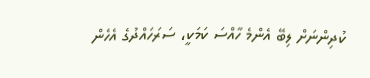ކުދިންނަށް ލިބޭ އެންމެ ހާއްސަ ކަމަކީ، ސަރަހައްދުގެ އެހެން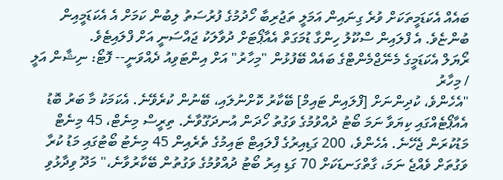ބައެއް އެކަޑަމީތަކަށް ވުރެ ގިނައިން އަމަލީ ތަޖުރިބާ ހޯދުމުގެ ފުރުސަތު ލިބުން ކަމަށް އެ އެކަޑަމީއިން ބުންޏެވެ. އެ ފްލައިން ސްކޫލު ހިންގާ ޑުމަގަތް އެއާޕޯޓަށް ދުވާލަކު ޖައްސަނީ އަށް ފްލައިޓެވެ.
ރޯޔަލް އެކަޑަމީގެ މެނޭޖްމެންޓްގެ ބައެއް ބޭފުޅުން "މިހާރު" އަށް އިންޓަވިއު ދެއްވަނީ-- ފޮޓޯ: ނިޝާން އަލީ / މިހާރު
"އެހެންވެ، ކުދިންނަށް [ފްލައިން ޓައިމް] ބޭކާރު ކޮށްނުލައި، ބޭނުން ކުރެވޭނެ. އެކަމަކު މާ ބަރު ބޮޑު އެއާޕޯޓެއްގައި ކިޔަވާ ނަމަ ބޯޓު ދުއްވުމުގެ ވަގުތު ހޯދަން އުނދަގޫވާނެ. ތިރީސް މިނެޓް، 45 މިނެޓް މަޑުކުރަން ޖެހޭނެ. އެހެންވެ، 200 ގަޑިއިރުގެ ފްލައިޓް ޓައިމުގެ ތެރެއިން 45 މިނެޓު ބޯޓުގައި މަޑު ކުރާ ވަގުތަށް ވެއްޖެ ނަމަ، ގާތްގަނޑަކަށް 70 ގަޑި އިރު ބޯޓު ދުއްވުމުގެ ވަގުތުން ބޭކާރުވާނެ،" މަދޫ ވިދާޅުވި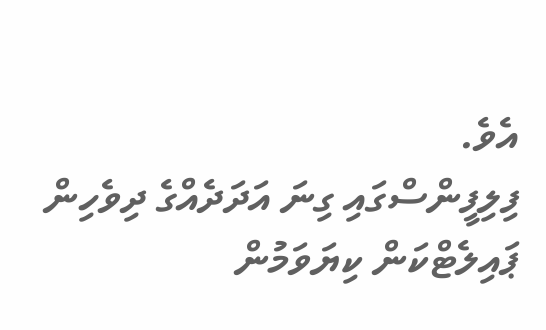އެވެ.
ފިލިފީންސްގައި ގިނަ އަދަދެއްގެ ދިވެހިން ޕައިލެޓްކަން ކިޔަވަމުން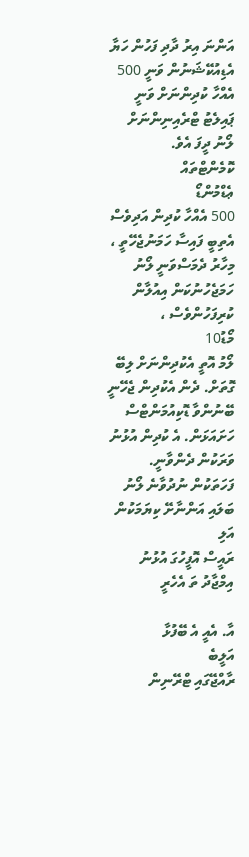އަންނަ އިރު ދާދި ފަހުން ހަޔާ އެޑިއުކޭޝަނުން ވަނީ 500 އެއްހާ ކުދިންނަށް ވަނީ ޕައިލެޓު ޓްރެއިނިންނަށް ލޯނު ދީފަ އެވެ.
ކޮމެންޓްތައް
ޢެޑްމުންޑޯ
500 އެއްހާ ކުދިން އަދިވެސް އެތިބީ ފައިސާ ހަމަނުޖެހޭތީ ، މިހާރު ދެމަސްވަނީ ލޯނު ހަމަޖެހުނުކަން އިއުލާން ކުރިފަހުންވެސް ،
މޯޑު10
ލޯމު އޮތީ އެކުދިންނަށް ލިބޭ ގޮތަށް. ދެން އެކުދިން ޖެހޭނީ ބޭނުންވާ ޑޮކިއުމަންޓްސް ހަށައަޅަން. އެ ކުދިން އުޅުނު ވަރަކުން ދެންވާނީ. ފަހަތަކުން ނުދުވާނެ ލޯނު ބަލައި އަންނާށޭ ކިޔަމަކުން
އަލި
ރައީސް އޮފީހުގަ އުޅުނު އިމްޖާދު ތަ އެހެރީ

އާ. އެއީ އެ ބޭފުޅާ
އަލީބެ
ރާއްޖޭގައި ޓްރޭނިން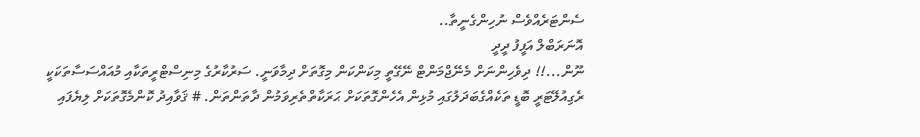ސެންޓަރެއްވެސް ނުހިންގެނީތާ..
އޮނަރަބްލް އަފީފު ދީދީ
ނޫން...!! ދިވެހިންނަށް މެނޭޖްމަންޓް ނޭގޭތީ މިކަންކަން މިގޮތަށް ދިމާވަނީ. ސަރުކާރުގެ މިނިސްޓްރީތަކާއި މުއައްސަސާތަކަކީ ރެގިއުލޭޓަރީ ބޮޑީ ތަކެއްގެބަދަލުގައި މުޅިން އެހެންގޮތަކަށް ޙަރަކާތްތެރިވަމުން ދާތަންތަން. # ޤަވާއިދު ކޮންމެގޮތަކަށް ލިޔެފައި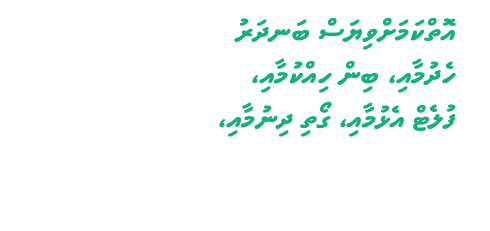އޮތްކަމަށްވިޔަސް ބަނދަރު ހެދުމާއި، ބިން ހިއްކުމާއި، ފުލެޓް އެޅުމާއި، ގޯތި ދިނުމާއި،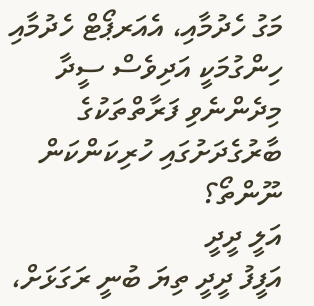މަގު ހެދުމާއި، އެއަރޕޯޓް ހެދުމާއި ހިންގުމަކީ އަދިވެސް ސީދާ މިދެންނެވި ފަރާތްތަކުގެ ބާރުގެދަށުގައި ހުރިކަންކަން ނޫންތޯ؟
އަލީ ދީދީ
އަފީފު ދީދީ ތިޔަ ބުނީ ރަގަޅަށް،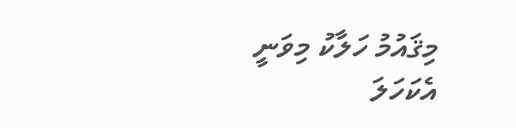މިޤައުމު ހަލާކު މިވަނީ އެކަހަލަ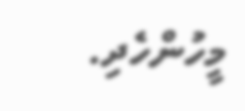މީހުންހެދި.